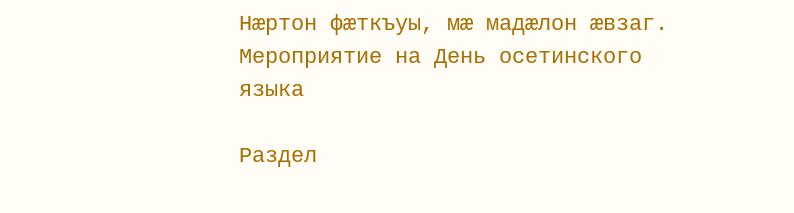Нæртон фæткъуы, мæ мадæлон æвзаг. Мероприятие на День осетинского языка

Раздел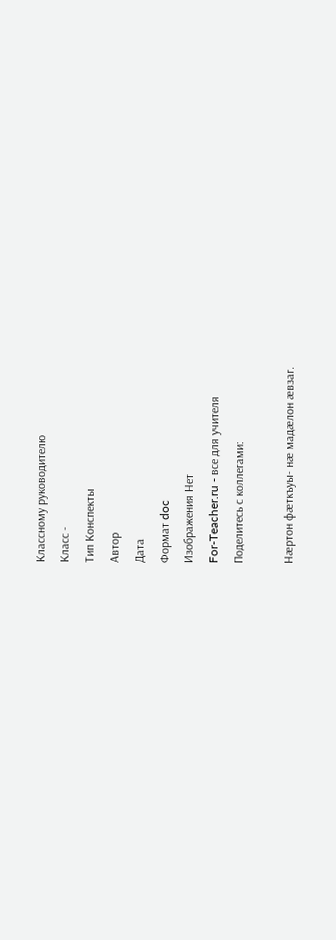Классному руководителю
Класс -
Тип Конспекты
Автор
Дата
Формат doc
Изображения Нет
For-Teacher.ru - все для учителя
Поделитесь с коллегами:

Нæртон фæткъуы- нæ мадæлон æвзаг.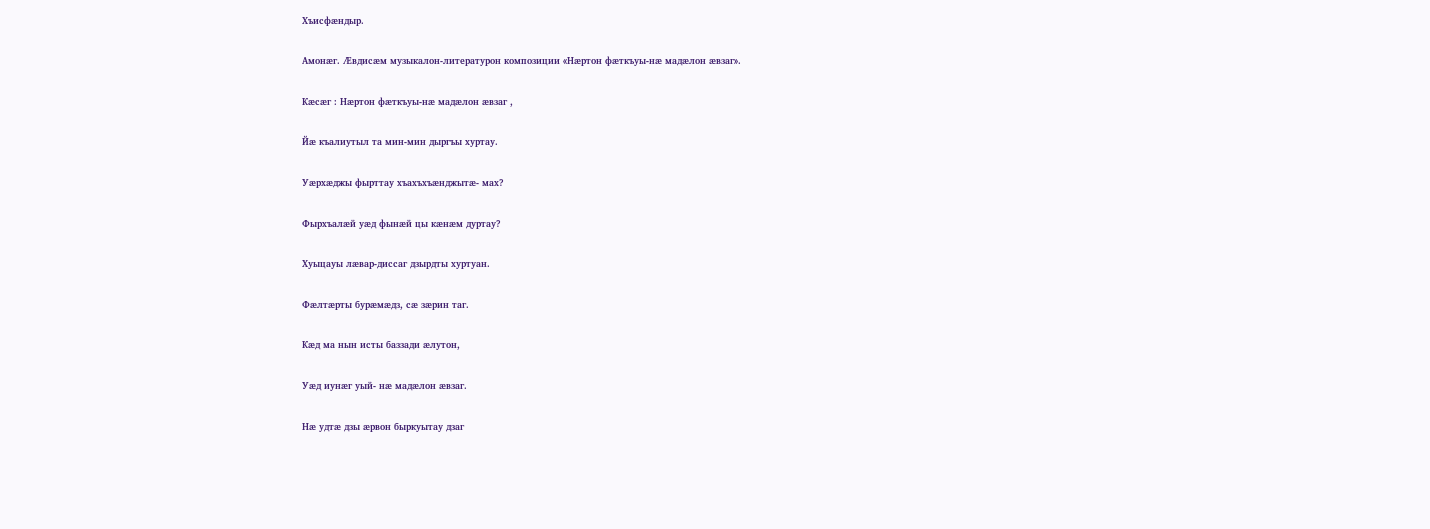Хъисфæндыр.

Амонæг. Æвдисæм музыкалон-литературон композиции «Нæртон фæткъуы-нæ мадæлон æвзаг».

Кæсæг : Нæртон фæткъуы-нæ мадæлон æвзаг ,

Йæ къалиутыл та мин-мин дыргъы хуртау.

Уæрхæджы фырттау хъахъхъæнджытæ- мах?

Фырхъалæй уæд фынæй цы кæнæм дуртау?

Хуыцауы лæвар-диссаг дзырдты хуртуан.

Фæлтæрты бурæмæдз, сæ зæрин таг.

Кæд ма нын исты баззади æлутон,

Уæд иунæг уый- нæ мадæлон æвзаг.

Нæ удтæ дзы æрвон быркуытау дзаг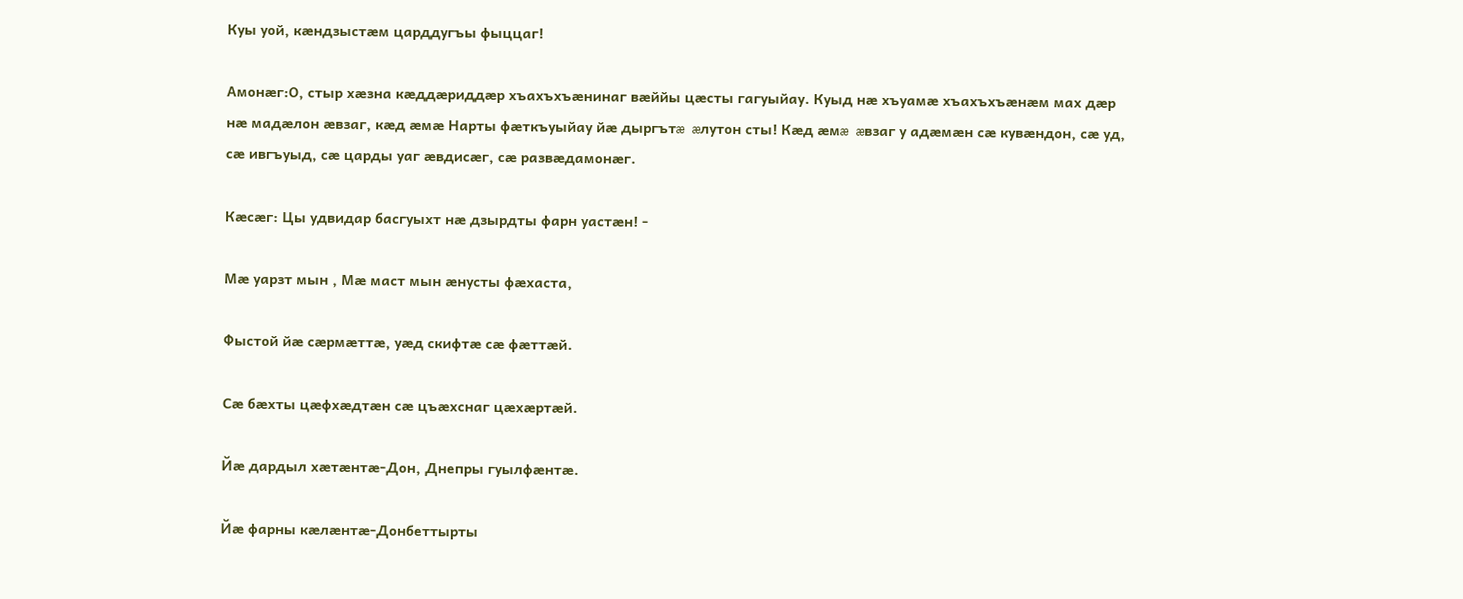Куы уой, кæндзыстæм царддугъы фыццаг!

Амонæг:О, стыр хæзна кæддæриддæр хъахъхъæнинаг вæййы цæсты гагуыйау. Куыд нæ хъуамæ хъахъхъæнæм мах дæр нæ мадæлон æвзаг, кæд æмæ Нарты фæткъуыйау йæ дыргътæ æлутон сты! Кæд æмæ æвзаг у адæмæн сæ кувæндон, сæ уд, сæ ивгъуыд, сæ царды уаг æвдисæг, сæ развæдамонæг.

Кæсæг: Цы удвидар басгуыхт нæ дзырдты фарн уастæн! -

Мæ уарзт мын , Мæ маст мын æнусты фæхаста,

Фыстой йæ сæрмæттæ, уæд скифтæ сæ фæттæй.

Сæ бæхты цæфхæдтæн сæ цъæхснаг цæхæртæй.

Йæ дардыл хæтæнтæ-Дон, Днепры гуылфæнтæ.

Йæ фарны кæлæнтæ-Донбеттырты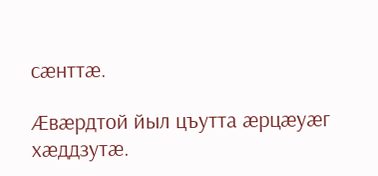сæнттæ.

Æвæрдтой йыл цъутта æрцæуæг хæддзутæ.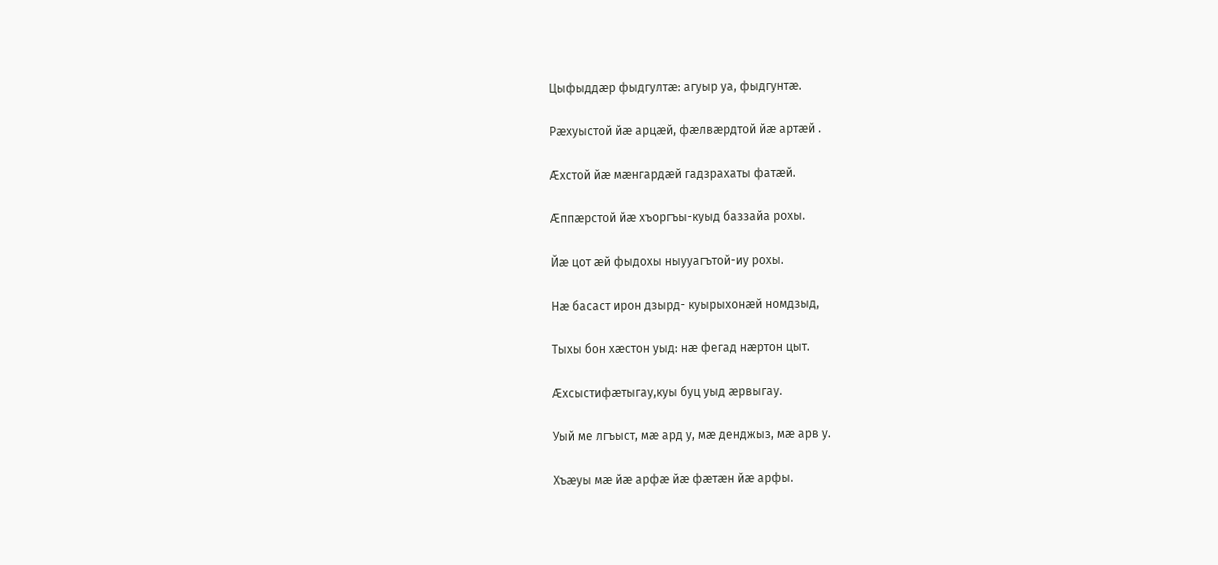Цыфыддæр фыдгултæ: агуыр уа, фыдгунтæ.

Рæхуыстой йæ арцæй, фæлвæрдтой йæ артæй .

Æхстой йæ мæнгардæй гадзрахаты фатæй.

Æппæрстой йæ хъоргъы-куыд баззайа рохы.

Йæ цот æй фыдохы ныууагътой-иу рохы.

Нæ басаст ирон дзырд- куырыхонæй номдзыд,

Тыхы бон хæстон уыд: нæ фегад нæртон цыт.

Æхсыстифæтыгау,куы буц уыд æрвыгау.

Уый ме лгъыст, мæ ард у, мæ денджыз, мæ арв у.

Хъæуы мæ йæ арфæ йæ фæтæн йæ арфы.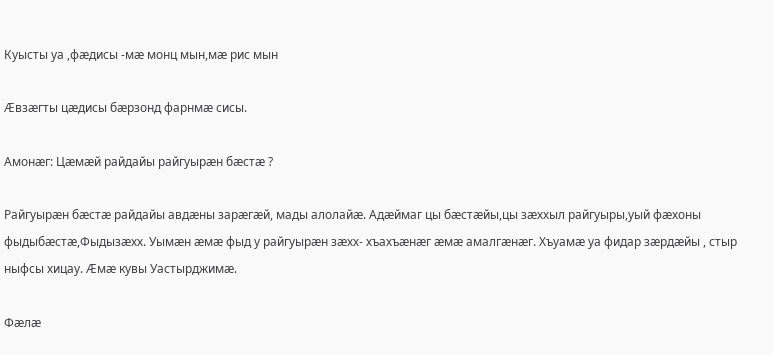Куысты уа ,фæдисы -мæ монц мын,мæ рис мын

Æвзæгты цæдисы бæрзонд фарнмæ сисы.

Амонæг: Цæмæй райдайы райгуырæн бæстæ ?

Райгуырæн бæстæ райдайы авдæны зарæгæй, мады алолайæ. Адæймаг цы бæстæйы,цы зæххыл райгуыры,уый фæхоны фыдыбæстæ,Фыдызæхх. Уымæн æмæ фыд у райгуырæн зæхх- хъахъæнæг æмæ амалгæнæг. Хъуамæ уа фидар зæрдæйы , стыр ныфсы хицау. Æмæ кувы Уастырджимæ.

Фæлæ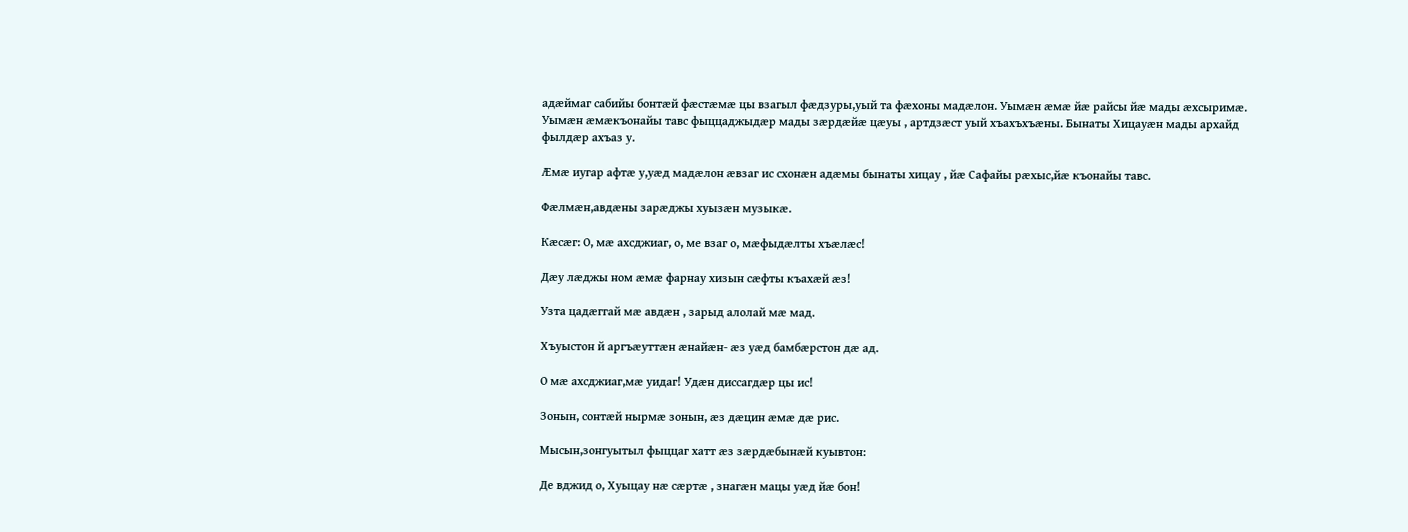адæймаг сабийы бонтæй фæстæмæ цы взагыл фæдзуры,уый та фæхоны мадæлон. Уымæн æмæ йæ райсы йæ мады æхсыримæ. Уымæн æмæкъонайы тавс фыццаджыдæр мады зæрдæйæ цæуы , артдзæст уый хъахъхъæны. Бынаты Хицауæн мады архайд фылдæр ахъаз у.

Æмæ иугар афтæ у,уæд мадæлон æвзаг ис схонæн адæмы бынаты хицау , йæ Сафайы рæхыс,йæ къонайы тавс.

Фæлмæн,авдæны зарæджы хуызæн музыкæ.

Кæсæг: О, мæ ахсджиаг, о, ме взаг о, мæфыдæлты хъæлæс!

Дæу лæджы ном æмæ фарнау хизын сæфты къахæй æз!

Узта цадæггай мæ авдæн , зарыд алолай мæ мад.

Хъуыстон й аргъæуттæн æнайæн- æз уæд бамбæрстон дæ ад.

О мæ ахсджиаг,мæ уидаг! Удæн диссагдæр цы ис!

Зонын, сонтæй нырмæ зонын, æз дæцин æмæ дæ рис.

Мысын,зонгуытыл фыццаг хатт æз зæрдæбынæй куывтон:

Де вджид о, Хуыцау нæ сæртæ , знагæн мацы уæд йæ бон!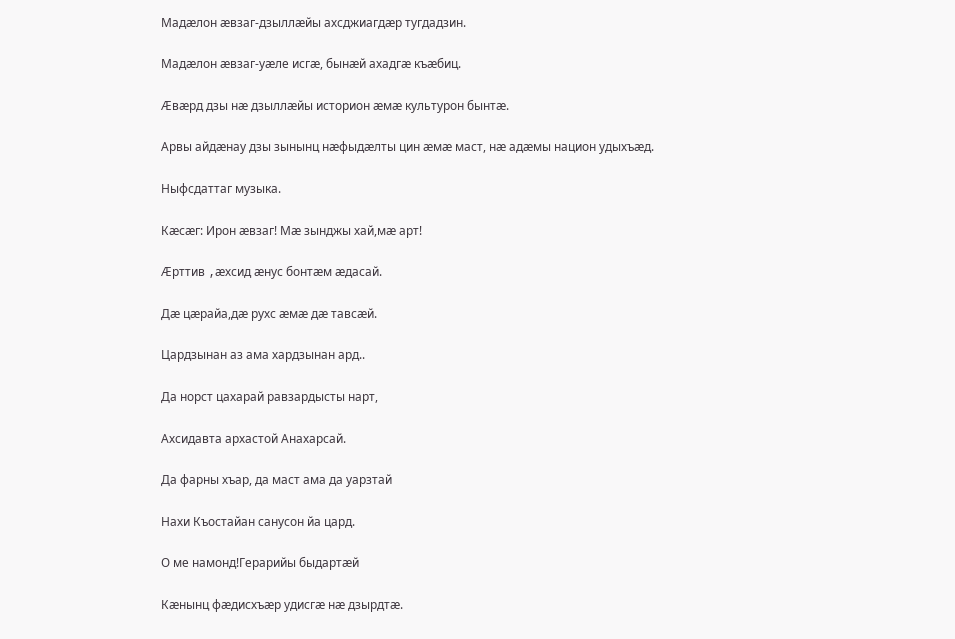Мадæлон æвзаг-дзыллæйы ахсджиагдæр тугдадзин.

Мадæлон æвзаг-уæле исгæ, бынæй ахадгæ къæбиц.

Æвæрд дзы нæ дзыллæйы историон æмæ культурон бынтæ.

Арвы айдæнау дзы зынынц нæфыдæлты цин æмæ маст, нæ адæмы национ удыхъæд.

Ныфсдаттаг музыка.

Кæсæг: Ирон æвзаг! Мæ зынджы хай,мæ арт!

Æрттив ,æхсид æнус бонтæм æдасай.

Дæ цæрайа,дæ рухс æмæ дæ тавсæй.

Цардзынан аз ама хардзынан ард..

Да норст цахарай равзардысты нарт,

Ахсидавта архастой Анахарсай.

Да фарны хъар, да маст ама да уарзтай

Нахи Къостайан санусон йа цард.

О ме намонд!Герарийы быдартæй

Кæнынц фæдисхъæр удисгæ нæ дзырдтæ.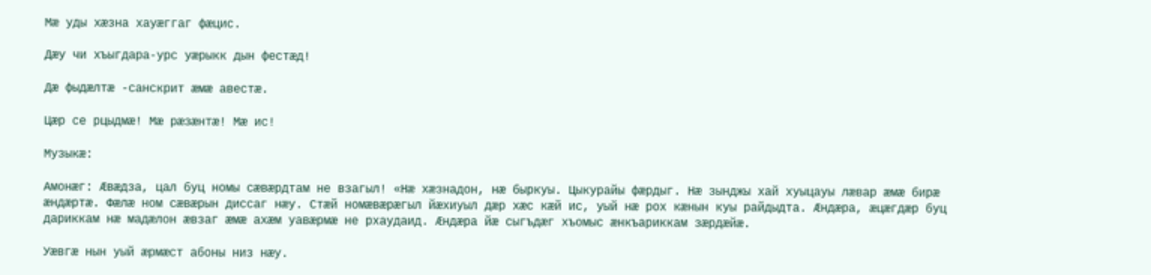Мæ уды хæзна хауæггаг фæцис.

Дæу чи хъыгдара-урс уæрыкк дын фестæд!

Дæ фыдæлтæ -санскрит æмæ авестæ.

Цæр се рцыдмæ! Мæ рæзæнтæ! Мæ ис!

Музыкæ:

Амонæг: Æвæдза, цал буц номы сæвæрдтам не взагыл! «Нæ хæзнадон, нæ быркуы. Цыкурайы фæрдыг. Нæ зынджы хай хуыцауы лæвар æмæ бирæ æндæртæ. Фæлæ ном сæвæрын диссаг нæу. Стæй номæвæрæгыл йæхиуыл дæр хæс кæй ис, уый нæ рох кæнын куы райдыдта. Æндæра, æцæгдæр буц дариккам нæ мадæлон æвзаг æмæ ахæм уавæрмæ не рхаудаид. Æндæра йæ сыгъдæг хъомыс æнкъариккам зæрдæйæ.

Уæвгæ нын уый æрмæст абоны низ нæу.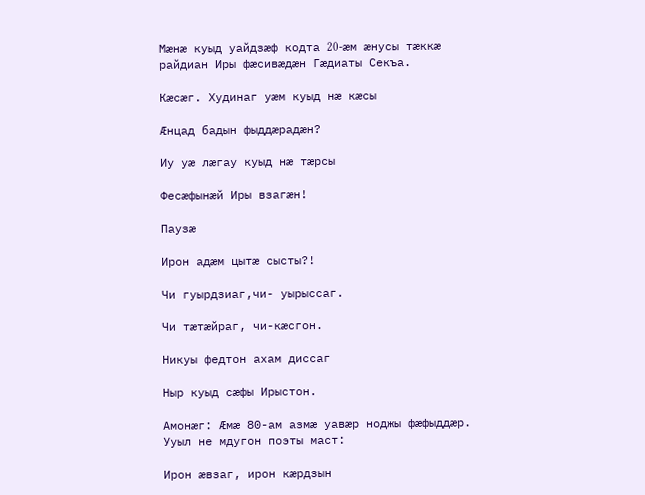Мæнæ куыд уайдзæф кодта 20-æм æнусы тæккæ райдиан Иры фæсивæдæн Гæдиаты Секъа.

Кæсæг. Худинаг уæм куыд нæ кæсы

Æнцад бадын фыддæрадæн?

Иу уæ лæгау куыд нæ тæрсы

Фесæфынæй Иры взагæн!

Паузæ

Ирон адæм цытæ сысты?!

Чи гуырдзиаг,чи- уырыссаг.

Чи тæтæйраг, чи-кæсгон.

Никуы федтон ахам диссаг

Ныр куыд сæфы Ирыстон.

Амонæг: Æмæ 80-ам азмæ уавæр ноджы фæфыддæр. Ууыл не мдугон поэты маст:

Ирон æвзаг, ирон кæрдзын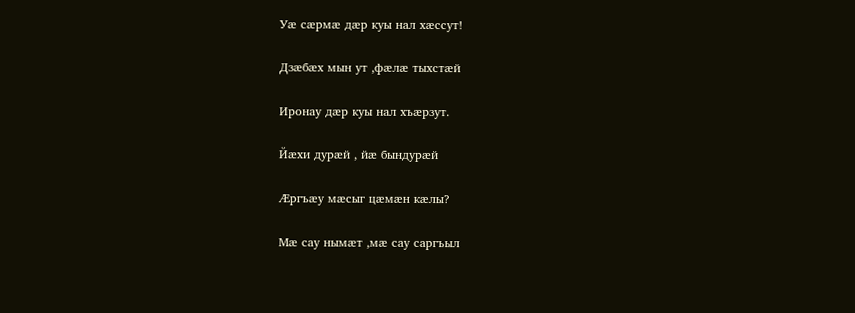Уæ сæрмæ дæр куы нал хæссут!

Дзæбæх мын ут ,фæлæ тыхстæй

Иронау дæр куы нал хъæрзут.

Йæхи дурæй , йæ бындурæй

Æргъæу мæсыг цæмæн кæлы?

Мæ сау нымæт ,мæ сау саргъыл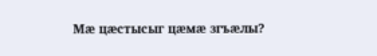Мæ цæстысыг цæмæ згъæлы?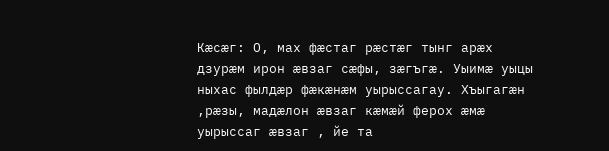Кæсæг: О, мах фæстаг рæстæг тынг арæх дзурæм ирон æвзаг сæфы, зæгъгæ. Уыимæ уыцы ныхас фылдæр фæкæнæм уырыссагау. Хъыгагæн ,рæзы, мадæлон æвзаг кæмæй ферох æмæ уырыссаг æвзаг , йе та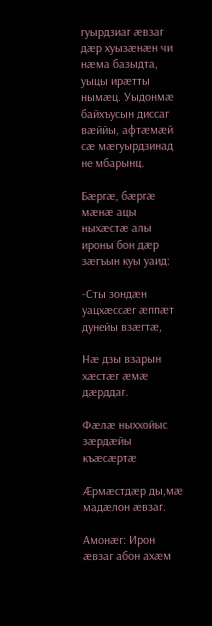гуырдзиаг æвзаг дæр хуызæнæн чи нæма базыдта, уыцы ирæтты нымæц. Уыдонмæ байхъусын диссаг вæййы, афтæмæй сæ мæгуырдзинад не мбарынц.

Бæргæ, бæргæ мæнæ ацы ныхæстæ алы ироны бон дæр зæгъын куы уаид:

-Сты зондæн уацхæссæг æппæт дунейы взæгтæ,

Нæ дзы взарын хæстæг æмæ дæрддаг.

Фæлæ ныххойыс зæрдæйы къæсæртæ

Æрмæстдæр ды,мæ мадæлон æвзаг.

Амонæг: Ирон æвзаг абон ахæм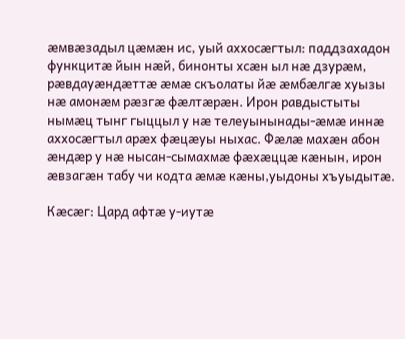æмвæзадыл цæмæн ис, уый аххосæгтыл: паддзахадон функцитæ йын нæй, бинонты хсæн ыл нæ дзурæм, рæвдауæндæттæ æмæ скъолаты йæ æмбæлгæ хуызы нæ амонæм рæзгæ фæлтæрæн. Ирон равдыстыты нымæц тынг гыццыл у нæ телеуынынады-æмæ иннæ аххосæгтыл арæх фæцæуы ныхас. Фæлæ махæн абон æндæр у нæ нысан-сымахмæ фæхæццæ кæнын, ирон æвзагæн табу чи кодта æмæ кæны,уыдоны хъуыдытæ.

Кæсæг: Цард афтæ у-иутæ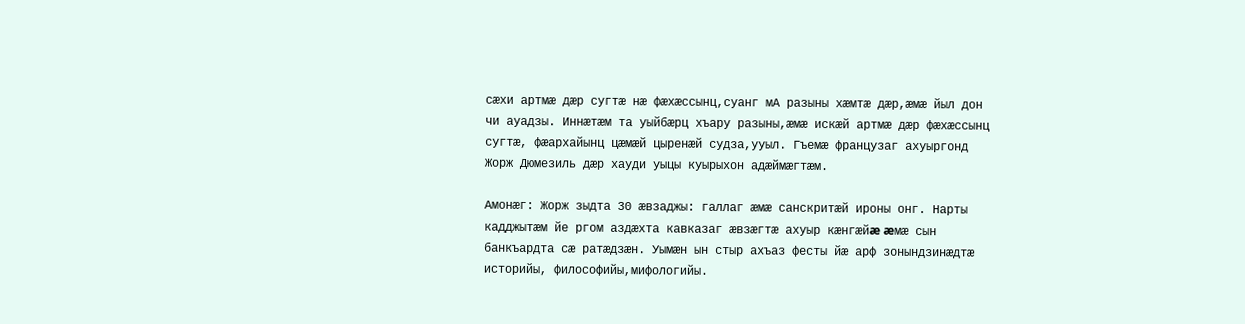сæхи артмæ дæр сугтæ нæ фæхæссынц,суанг мА разыны хæмтæ дæр,æмæ йыл дон чи ауадзы. Иннæтæм та уыйбæрц хъару разыны,æмæ искæй артмæ дæр фæхæссынц сугтæ, фæархайынц цæмæй цыренæй судза,ууыл. Гъемæ французаг ахуыргонд Жорж Дюмезиль дæр хауди уыцы куырыхон адæймæгтæм.

Амонæг: Жорж зыдта 30 æвзаджы: галлаг æмæ санскритæй ироны онг. Нарты кадджытæм йе ргом аздæхта кавказаг æвзæгтæ ахуыр кæнгæйæ æмæ сын банкъардта сæ ратæдзæн. Уымæн ын стыр ахъаз фесты йæ арф зонындзинæдтæ историйы, философийы,мифологийы.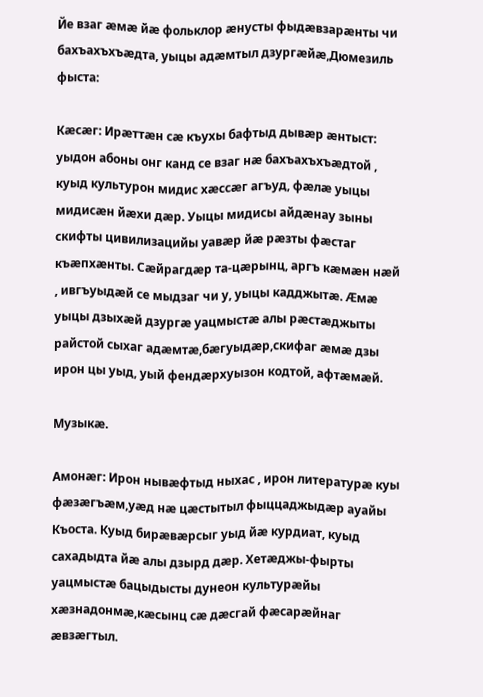Йе взаг æмæ йæ фольклор æнусты фыдæвзарæнты чи бахъахъхъæдта, уыцы адæмтыл дзургæйæ,Дюмезиль фыста:

Кæсæг: Ирæттæн сæ къухы бафтыд дывæр æнтыст: уыдон абоны онг канд се взаг нæ бахъахъхъæдтой , куыд культурон мидис хæссæг агъуд, фæлæ уыцы мидисæн йæхи дæр. Уыцы мидисы айдæнау зыны скифты цивилизацийы уавæр йæ рæзты фæстаг къæпхæнты. Сæйрагдæр та-цæрынц, аргъ кæмæн нæй , ивгъуыдæй се мыдзаг чи у, уыцы кадджытæ. Æмæ уыцы дзыхæй дзургæ уацмыстæ алы рæстæджыты райстой сыхаг адæмтæ,бæгуыдæр,скифаг æмæ дзы ирон цы уыд, уый фендæрхуызон кодтой, афтæмæй.

Музыкæ.

Амонæг: Ирон нывæфтыд ныхас , ирон литературæ куы фæзæгъæм,уæд нæ цæстытыл фыццаджыдæр ауайы Къоста. Куыд бирæвæрсыг уыд йæ курдиат, куыд сахадыдта йæ алы дзырд дæр. Хетæджы-фырты уацмыстæ бацыдысты дунеон культурæйы хæзнадонмæ,кæсынц сæ дæсгай фæсарæйнаг æвзæгтыл.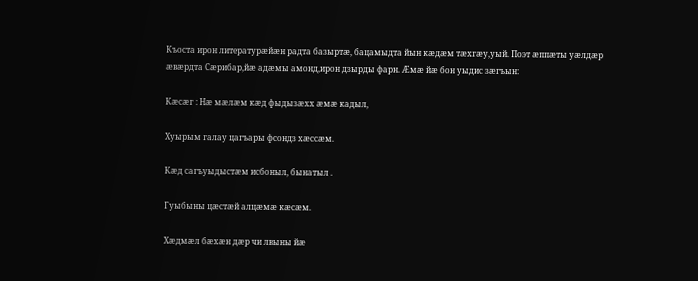Къоста ирон литературæйæн радта базыртæ, бацамыдта йын кæдæм тæхгæу,уый. Поэт æппæты уæлдæр æвæрдта Сæрибар,йæ адæмы амонд,ирон дзырды фарн. Æмæ йæ бон уыдис зæгъын:

Кæсæг : Нæ мæлæм кæд фыдызæхх æмæ кадыл,

Хуырым галау цагъары фсондз хæссæм.

Кæд сагъуыдыстæм исбоныл, бынатыл .

Гуыбыны цæстæй алцæмæ кæсæм.

Хæдмæл бæхæн дæр чи лвыны йæ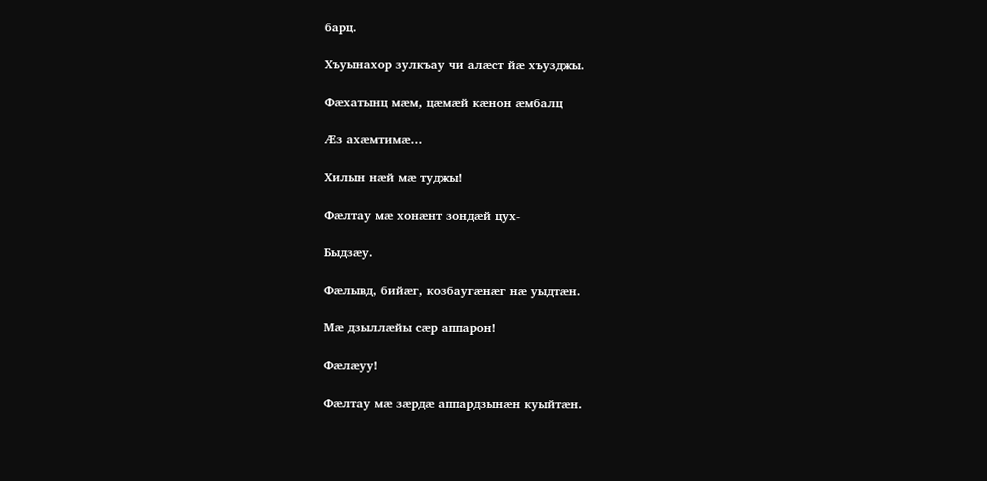барц.

Хъуынахор зулкъау чи алæст йæ хъузджы.

Фæхатынц мæм, цæмæй кæнон æмбалц

Æз ахæмтимæ…

Хилын нæй мæ туджы!

Фæлтау мæ хонæнт зондæй цух-

Быдзæу.

Фæлывд, бийæг, козбаугæнæг нæ уыдтæн.

Мæ дзыллæйы сæр аппарон!

Фæлæуу!

Фæлтау мæ зæрдæ аппардзынæн куыйтæн.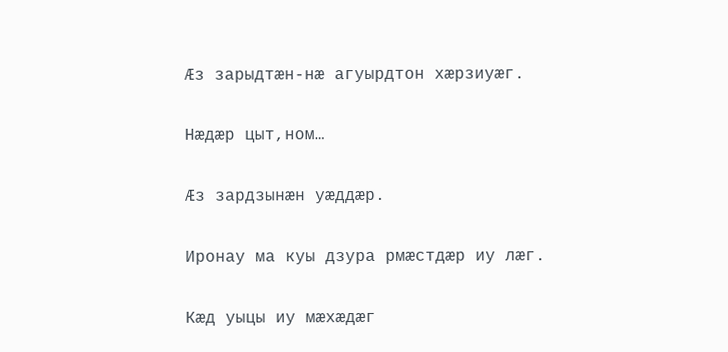Æз зарыдтæн-нæ агуырдтон хæрзиуæг.

Нæдæр цыт,ном…

Æз зардзынæн уæддæр.

Иронау ма куы дзура рмæстдæр иу лæг.

Кæд уыцы иу мæхæдæг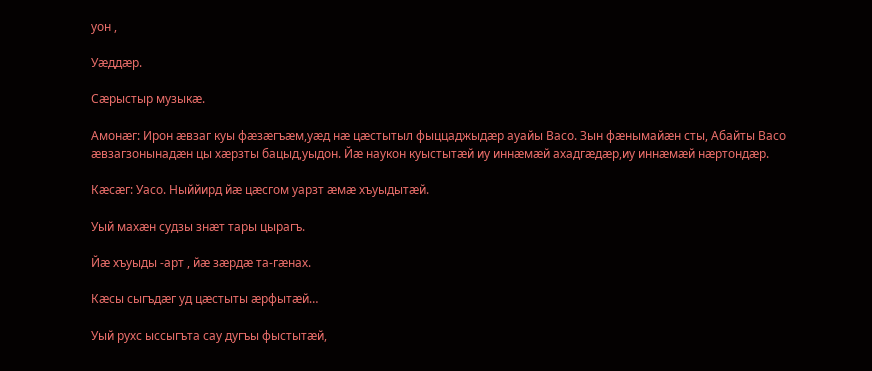уон ,

Уæддæр.

Сæрыстыр музыкæ.

Амонæг: Ирон æвзаг куы фæзæгъæм,уæд нæ цæстытыл фыццаджыдæр ауайы Васо. Зын фæнымайæн сты, Абайты Васо æвзагзонынадæн цы хæрзты бацыд,уыдон. Йæ наукон куыстытæй иу иннæмæй ахадгæдæр,иу иннæмæй нæртондæр.

Кæсæг: Уасо. Ныййирд йæ цæсгом уарзт æмæ хъуыдытæй.

Уый махæн судзы знæт тары цырагъ.

Йæ хъуыды -арт , йæ зæрдæ та-гæнах.

Кæсы сыгъдæг уд цæстыты æрфытæй…

Уый рухс ыссыгъта сау дугъы фыстытæй,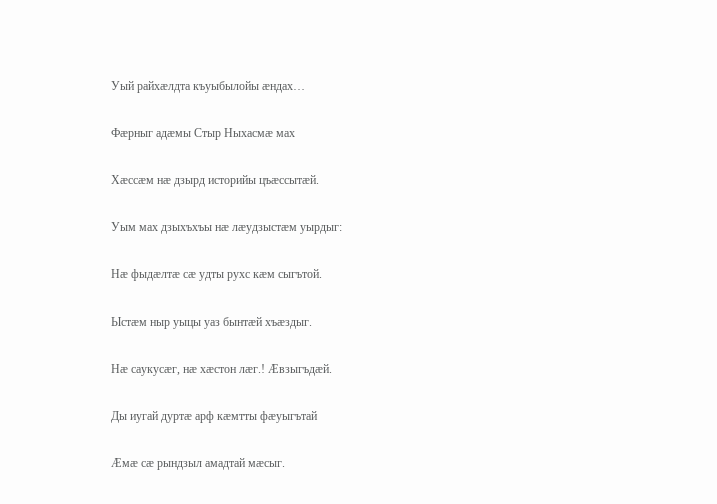Уый райхæлдта къуыбылойы æндах…

Фæрныг адæмы Стыр Ныхасмæ мах

Хæссæм нæ дзырд историйы цъæссытæй.

Уым мах дзыхъхъы нæ лæудзыстæм уырдыг:

Нæ фыдæлтæ сæ удты рухс кæм сыгътой.

Ыстæм ныр уыцы уаз бынтæй хъæздыг.

Нæ саукусæг, нæ хæстон лæг.! Æвзыгъдæй.

Ды иугай дуртæ арф кæмтты фæуыгътай

Æмæ сæ рындзыл амадтай мæсыг.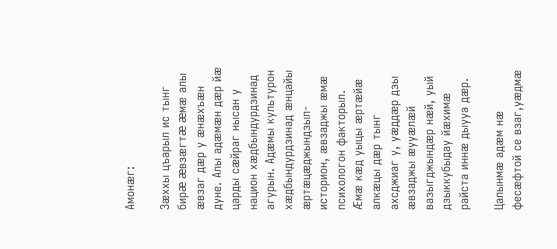Амонæг:

Зæххы цъарыл ис тынг бирæ æвзæгтæ æмæ алы æвзаг дæр у æнæхъæн дуне. Алы адæмæн дæр йæ царды сæйраг нысан у национ хæдбындурдзинад агурын. Адæмы культурон хæдбындурдзинад æнцайы æртæцæджындзыл- историон, æвзаджы æмæ психологон факторыл. Æмæ кæд уыцы æртæйæ алкæцы дæр тынг ахсджиаг у, уæддæр дзы æвзаджы æууæлæй вазыгджындæр нæй, уый дзыккубыдау йæхимæ райста иннæ дыууа дæр.

Цалынмæ адæм нæ фесæфтой се взаг,уæдмæ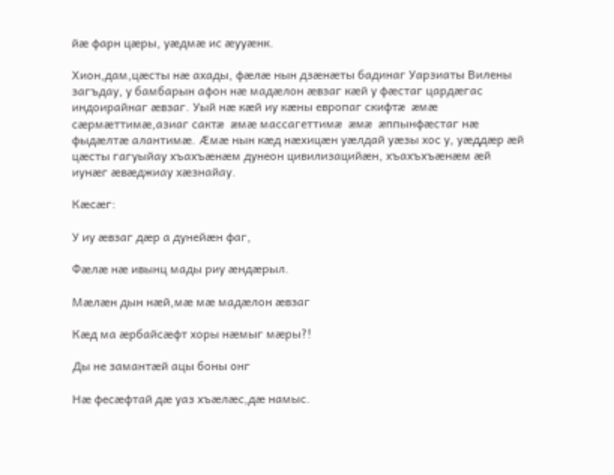йæ фарн цæры, уæдмæ ис æууæнк.

Хион,дам,цæсты нæ ахады, фæлæ нын дзæнæты бадинаг Уарзиаты Вилены загъдау, у бамбарын афон нæ мадæлон æвзаг кæй у фæстаг цардæгас индоирайнаг æвзаг. Уый нæ кæй иу кæны европаг скифтæ æмæ сæрмæттимæ,азиаг сактæ æмæ массагеттимæ æмæ æппынфæстаг нæ фыдæлтæ алантимæ. Æмæ нын кæд нæхицæн уæлдай уæзы хос у, уæддæр æй цæсты гагуыйау хъахъæнæм дунеон цивилизацийæн, хъахъхъæнæм æй иунæг æвæджиау хæзнайау.

Кæсæг:

У иу æвзаг дæр а дунейæн фаг,

Фæлæ нæ ивынц мады риу æндæрыл.

Мæлæн дын нæй,мæ мæ мадæлон æвзаг

Кæд ма æрбайсæфт хоры нæмыг мæры?!

Ды не замантæй ацы боны онг

Нæ фесæфтай дæ уаз хъæлæс,дæ намыс.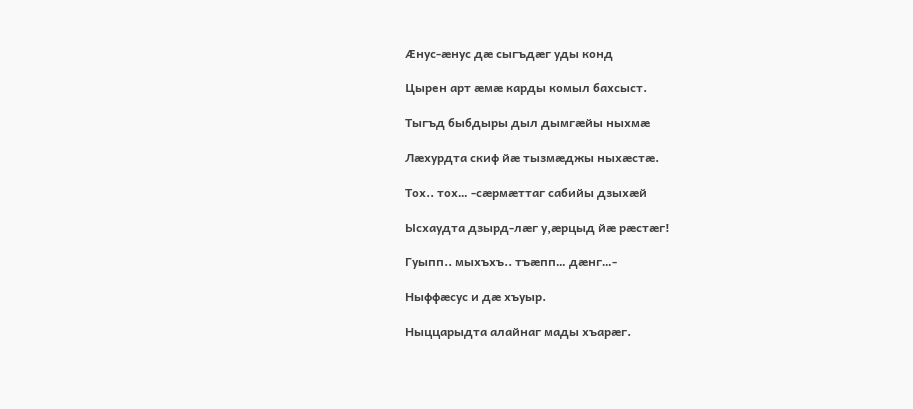Æнус-æнус дæ сыгъдæг уды конд

Цырен арт æмæ карды комыл бахсыст.

Тыгъд быбдыры дыл дымгæйы ныхмæ

Лæхурдта скиф йæ тызмæджы ныхæстæ.

Тох.. тох… -сæрмæттаг сабийы дзыхæй

Ысхаудта дзырд-лæг у,æрцыд йæ рæстæг!

Гуыпп.. мыхъхъ.. тъæпп… дæнг…-

Ныффæсус и дæ хъуыр.

Ныццарыдта алайнаг мады хъарæг.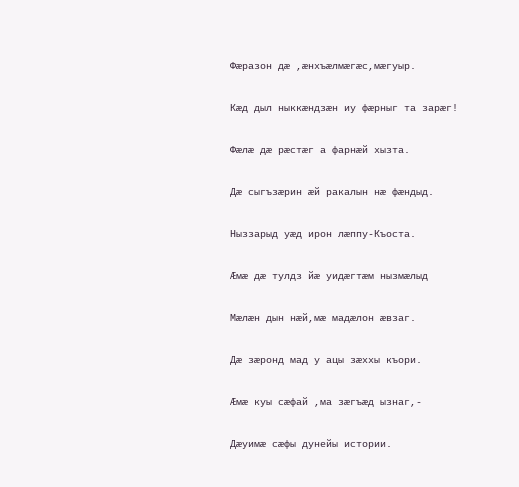Фæразон дæ ,æнхъæлмæгæс,мæгуыр.

Кæд дыл ныккæндзæн иу фæрныг та зарæг!

Фæлæ дæ рæстæг а фарнæй хызта.

Дæ сыгъзæрин æй ракалын нæ фæндыд.

Ныззарыд уæд ирон лæппу-Къоста.

Æмæ дæ тулдз йæ уидæгтæм нызмæлыд

Мæлæн дын нæй,мæ мадæлон æвзаг.

Дæ зæронд мад у ацы зæххы къори.

Æмæ куы сæфай ,ма зæгъæд ызнаг,-

Дæуимæ сæфы дунейы истории.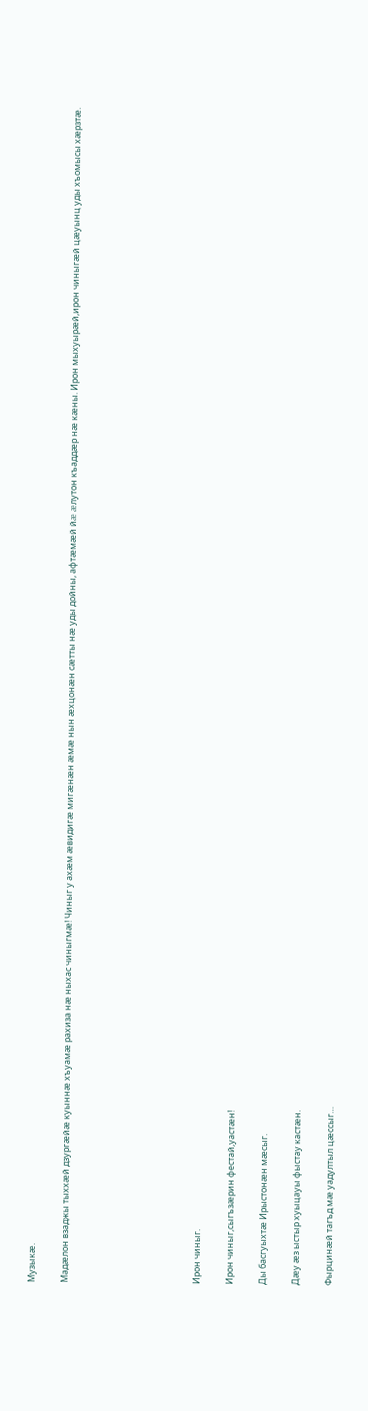Музыкæ.

Мадæлон взаджы тыххæй дзургæйæ куыннæ хъуамæ рахиза нæ ныхас чиныгмæ! Чиныг у ахæм æвидигæ мигæнæн æмæ нын æхцонæн сæтты нæ уды дойны, афтæмæй йæ æлутон къаддæр нæ кæны. Ирон мыхуырæй,ирон чиныгæй цæуынц уды хъомысы хæрзтæ.







Ирон чиныг.

Ирон чиныг,сыгъзæрин фестай,уастæн!

Ды басгуыхтæ Ирыстонæн мæсыг.

Дæу æз ыстыр хуыцауы фыстау кастæн.

Фырцинæй тагъд мæ уадултыл цæссыг…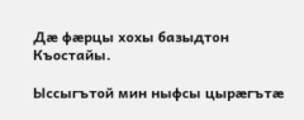Дæ фæрцы хохы базыдтон Къостайы.

Ыссыгътой мин ныфсы цырæгътæ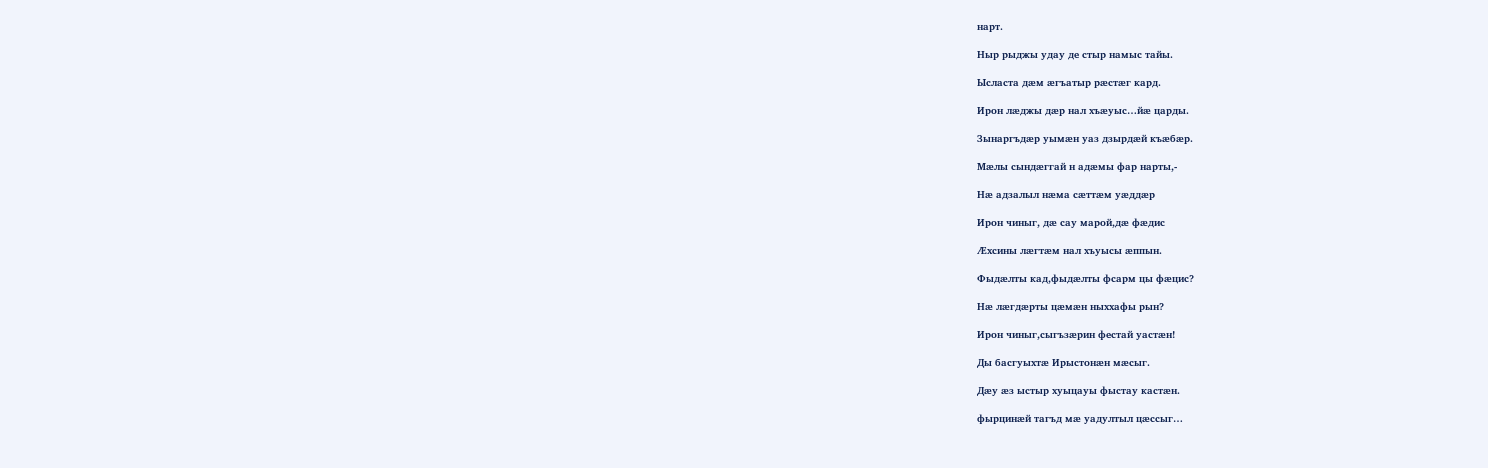нарт.

Ныр рыджы удау де стыр намыс тайы.

Ысласта дæм æгъатыр рæстæг кард.

Ирон лæджы дæр нал хъæуыс…йæ царды.

Зынаргъдæр уымæн уаз дзырдæй къæбæр.

Мæлы сындæггай н адæмы фар нарты,-

Нæ адзалыл нæма сæттæм уæддæр

Ирон чиныг, дæ сау марой,дæ фæдис

Æхсины лæгтæм нал хъуысы æппын.

Фыдæлты кад,фыдæлты фсарм цы фæцис?

Нæ лæгдæрты цæмæн ныххафы рын?

Ирон чиныг,сыгъзæрин фестай уастæн!

Ды басгуыхтæ Ирыстонæн мæсыг.

Дæу æз ыстыр хуыцауы фыстау кастæн.

фырцинæй тагъд мæ уадултыл цæссыг…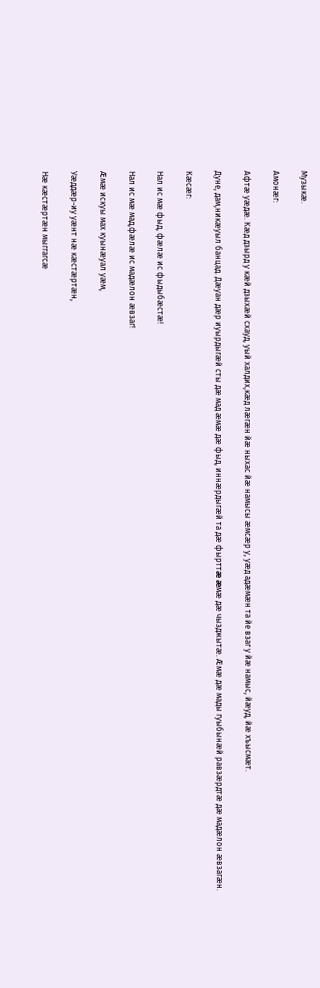Музыкæ.

Амонæг:

Афтæ уæдæ. Кæд дзырд у кæй дзыхæй схауд, уый халдих,кæд лæгæн йæ ныхас йæ намысы æмсæр у, уæд адæмæн та йе взаг у йæ намыс, йæуд, йæ хъысмæт.

Дуне, дам,никæуыл банцад. Дæуан дæр иуырдыгæй сты дæ мад æмæ дæ фыд, иннæрдыгæй та дæ фырттæ æмæ дæ чызджытæ. Æмæ дæ мады гуыбынæй равзæрдтæ дæ мадæлон æвзагæн.

Кæсæг:

Нал ис мæ фыд, фæлæ ис фыдыбæстæ!

Нал ис мæ мад,фæлæ ис мадæлон æвзаг!

Æмæ искуы мах куынæуал уæм,

Уæддæр-иу уæнт нæ кæстæртæн,

Нæ кæстæртæн мыггагсæ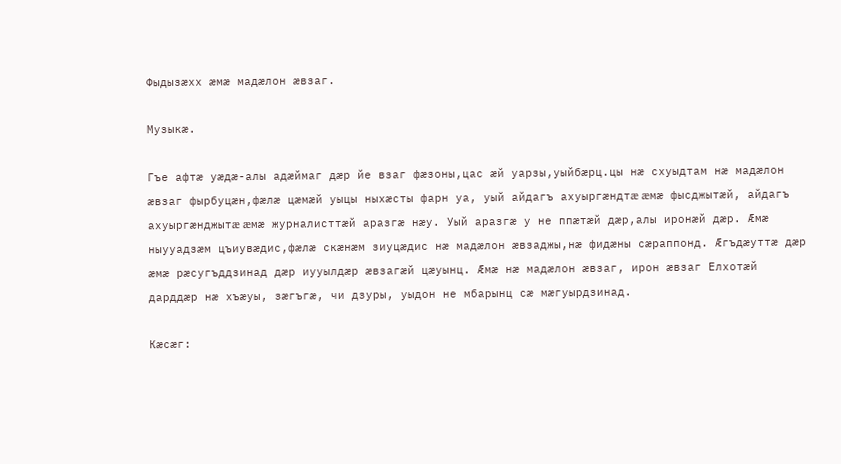Фыдызæхх æмæ мадæлон æвзаг.

Музыкæ.

Гъе афтæ уæдæ-алы адæймаг дæр йе взаг фæзоны,цас æй уарзы,уыйбæрц.цы нæ схуыдтам нæ мадæлон æвзаг фырбуцæн,фæлæ цæмæй уыцы ныхæсты фарн уа, уый айдагъ ахуыргæндтæ æмæ фысджытæй, айдагъ ахуыргæнджытæ æмæ журналисттæй аразгæ нæу. Уый аразгæ у не ппæтæй дæр,алы иронæй дæр. Æмæ ныууадзæм цъиувæдис,фæлæ скæнæм зиуцæдис нæ мадæлон æвзаджы,нæ фидæны сæраппонд. Æгъдæуттæ дæр æмæ рæсугъддзинад дæр иууылдæр æвзагæй цæуынц. Æмæ нæ мадæлон æвзаг, ирон æвзаг Елхотæй дарддæр нæ хъæуы, зæгъгæ, чи дзуры, уыдон не мбарынц сæ мæгуырдзинад.

Кæсæг: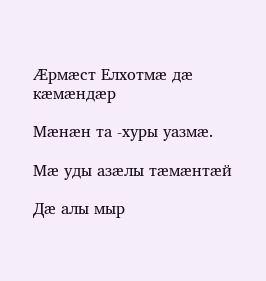Æрмæст Елхотмæ дæ кæмæндæр

Мæнæн та -хуры уазмæ.

Мæ уды азæлы тæмæнтæй

Дæ алы мыр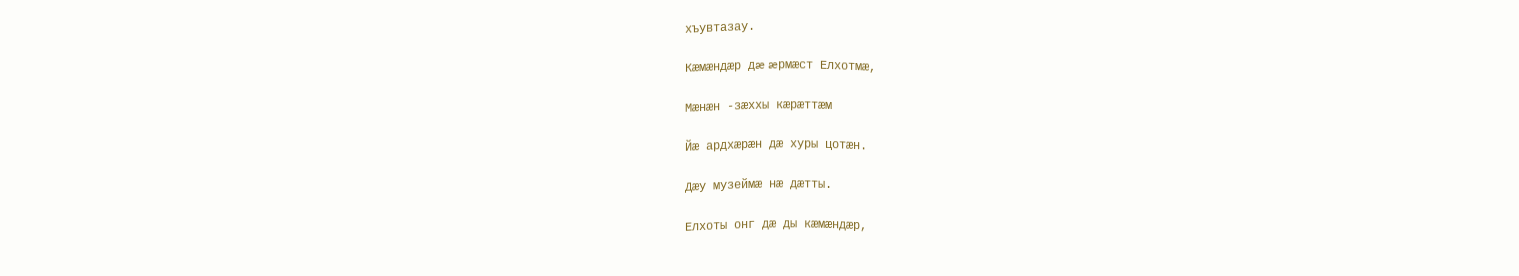хъувтазау.

Кæмæндæр дæ æрмæст Елхотмæ,

Мæнæн -зæххы кæрæттæм

Йæ ардхæрæн дæ хуры цотæн.

Дæу музеймæ нæ дæтты.

Елхоты онг дæ ды кæмæндæр,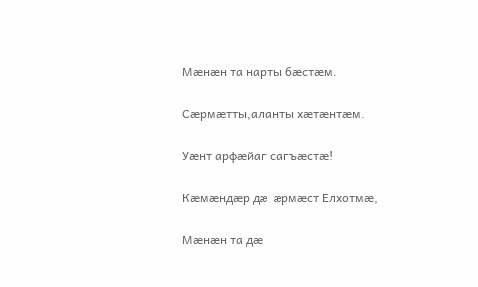Мæнæн та нарты бæстæм.

Сæрмæтты,аланты хæтæнтæм.

Уæнт арфæйаг сагъæстæ!

Кæмæндæр дæ æрмæст Елхотмæ,

Мæнæн та дæ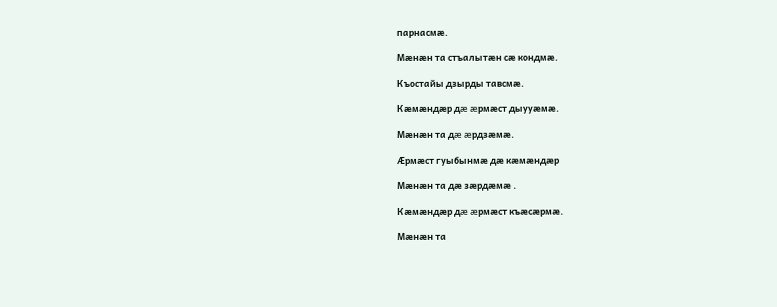парнасмæ.

Мæнæн та стъалытæн сæ кондмæ.

Къостайы дзырды тавсмæ.

Кæмæндæр дæ æрмæст дыууæмæ.

Мæнæн та дæ æрдзæмæ.

Æрмæст гуыбынмæ дæ кæмæндæр

Мæнæн та дæ зæрдæмæ .

Кæмæндæр дæ æрмæст къæсæрмæ.

Мæнæн та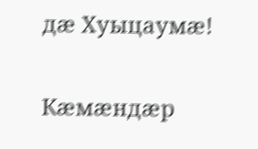дæ Хуыцаумæ!

Кæмæндæр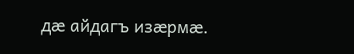дæ айдагъ изæрмæ.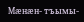Мæнæн- тъымы-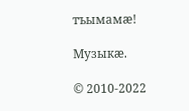тъымамæ!

Музыкæ.

© 2010-2022